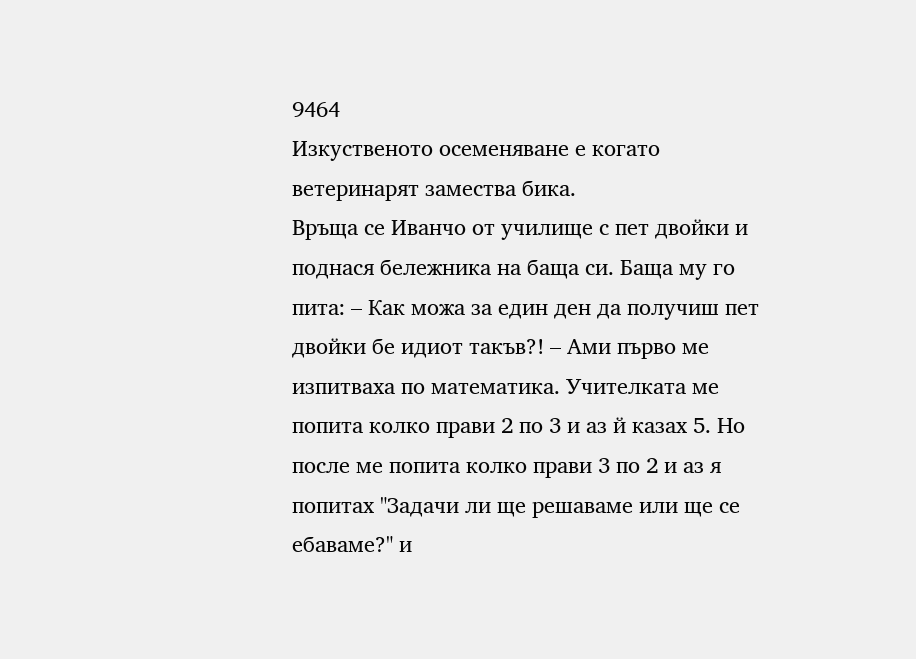9464
Изкуственото осеменяване е когато ветеринарят замества бика.
Връща се Иванчо от училище с пет двойки и поднася бележника на баща си. Баща му го пита: – Как можа за един ден да получиш пет двойки бе идиот такъв?! – Ами първо ме изпитваха по математика. Учителката ме попита колко прави 2 по 3 и аз й казах 5. Но после ме попита колко прави 3 по 2 и аз я попитах "Задачи ли ще решаваме или ще се ебаваме?" и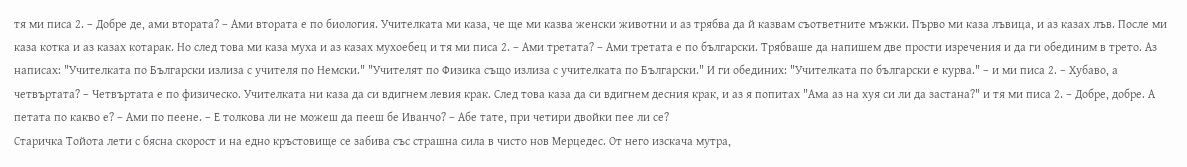тя ми писа 2. – Добре де, ами втората? – Ами втората е по биология. Учителката ми каза, че ще ми казва женски животни и аз трябва да й казвам съответните мъжки. Първо ми каза лъвица, и аз казах лъв. После ми каза котка и аз казах котарак. Но след това ми каза муха и аз казах мухоебец и тя ми писа 2. – Ами третата? – Ами третата е по български. Трябваше да напишем две прости изречения и да ги обединим в трето. Аз написах: "Учителката по Български излиза с учителя по Немски." "Учителят по Физика също излиза с учителката по Български." И ги обединих: "Учителката по български е курва." – и ми писа 2. – Хубаво, а четвъртата? – Четвъртата е по физическо. Учителката ни каза да си вдигнем левия крак. След това каза да си вдигнем десния крак, и аз я попитах "Ама аз на хуя си ли да застана?" и тя ми писа 2. – Добре, добре. А петата по какво е? – Ами по пеене. – Е толкова ли не можеш да пееш бе Иванчо? – Абе тате, при четири двойки пее ли се?
Старичка Тойота лети с бясна скорост и на едно кръстовище се забива със страшна сила в чисто нов Мерцедес. От него изскача мутра,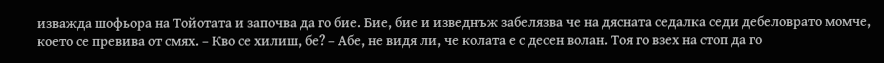изважда шофьора на Тойотата и започва да го бие. Бие, бие и изведнъж забелязва че на дясната седалка седи дебеловрато момче, което се превива от смях. – Кво се хилиш, бе? – Абе, не видя ли, че колата е с десен волан. Тоя го взех на стоп да го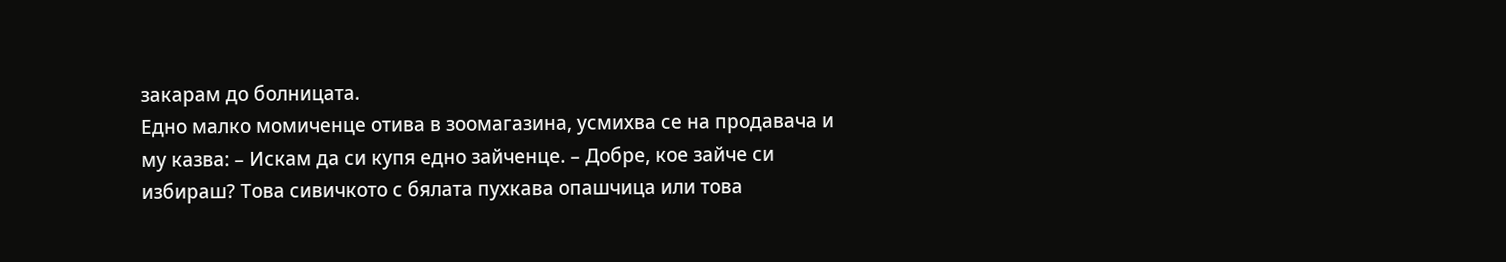закарам до болницата.
Едно малко момиченце отива в зоомагазина, усмихва се на продавача и му казва: – Искам да си купя едно зайченце. – Добре, кое зайче си избираш? Това сивичкото с бялата пухкава опашчица или това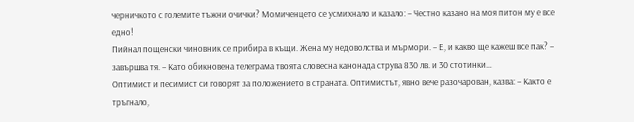черничкото с големите тъжни очички? Момиченцето се усмихнало и казало: – Честно казано на моя питон му е все едно!
Пийнал пощенски чиновник се прибира в къщи. Жена му недоволства и мърмори. – Е, и какво ще кажеш все пак? – завършва тя. – Като обикновена телеграма твоята словесна канонада струва 830 лв. и 30 стотинки…
Оптимист и песимист си говорят за положението в страната. Оптимистът, явно вече разочарован, казва: – Както е тръгнало,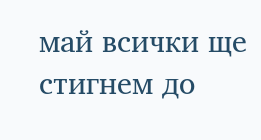май всички ще стигнем до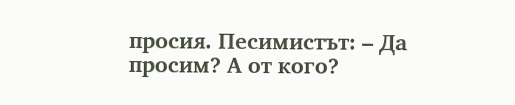просия. Песимистът: – Да просим? А от кого?